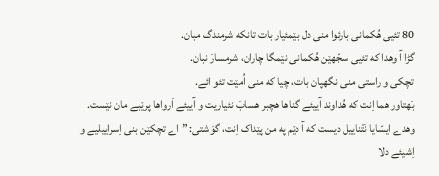80 تئیی هُکمانی بارئوا منی دل بێمئیار بات تانکه شرمندگ مبان.
گڑا آ وهدا که تئیی سجّهێن هُکمانی نێمگا چاران، شرمسارَ نبان.
تچکی و راستی منی نگهپان بات، چیا که منی اُمێت تئو ائے.
بَهتاور هما اِنت که هُداوند آییئے گناها هچبر هسابَ نئیاریت و آییئے اَرواها پرێبے مان نێست.
وهدے ایسّایا نَتْناییل دیست که آ دێم په من پێداک اِنت، گوَشتی: ”اے تچکێن بنی اِسراییلیے و اِشیئے دلا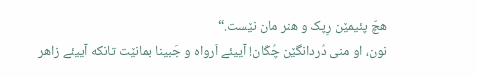هچّ پئیمێن رِپک و هنر مان نێست.“
نون، او منی دُردانگێن چُکّان! آییئے اَرواه و جَبینا بمانێت تانکه آییئے زاهر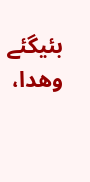بئیگئے وهدا،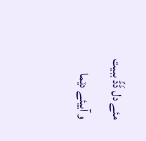مئے دل ڈَڈّ ببیت و آییئے دێما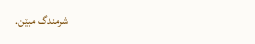شرمندگ مبێن.